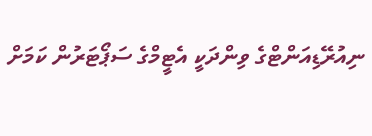ނިއުރޭޑިއަންޓްގެ ވިންދަކީ އެޓީމްގެ ސަޕޯޓަރުން ކަމަށް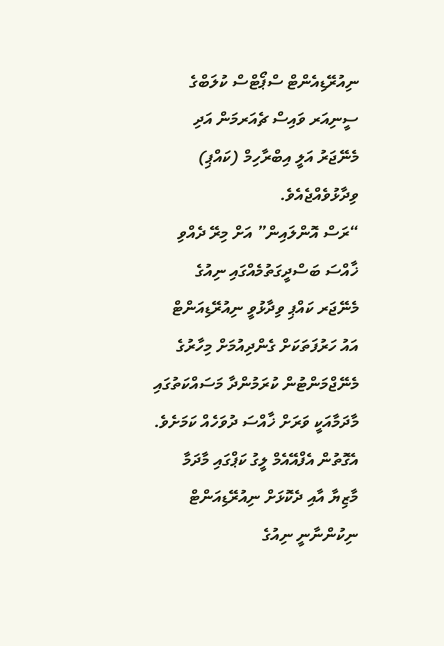ނިއުރޭޑިއެންޓް ސްޕޯޓްސް ކުލަބްގެ ސީނިއަރ ވައިސް ޗެއަރމަން އަދި މެނޭޖަރު އަލީ އިބްރާހިމް (ކައްޕި) ވިދާޅުވެއްޖެއެވެ.
“ރަސް އޮންލައިން” އަށް މިރޭ ދެއްވި ޚާއްސަ ބަސްދީގަތުމެއްގައި ނިއުގެ މެނޭޖަރ ކައްޕި ވިދާޅުވީ ނިއުރޭޑިއަންޓް އައު ހަރުފަތަކަށް ގެންދިއުމަށް މިހާރުގެ މެނޭޖްމަންޓުން ކުރަމުންދާ މަސައްކަތުގައި މާދަމާއަކީ ވަރަށް ޚާއްސަ ދުވަހެއް ކަމަށެވެ. އެގޮތުން އެފްއޭއެމް ލީގު ކަޕްގައި މާދަމާ މާޒިޔާ އާއި ދެކޮޅަށް ނިއުރޭޑިއަންޓް ނިކުންނާނީ ނިއުގެ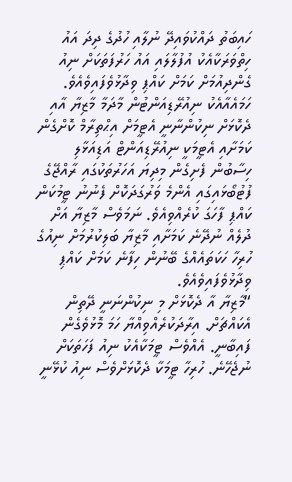ހައިބަތު ދައްކުވައިދޭ ނުލާއި ހުދުގެ ދިދަ އައު ހިތްވަރަކާއެކު އުފުލާލައި އައު ހަރުފަތަކަށް ނިއު ގެންދިއުމަށް ކަމަށް ކައްޕި ވިދާޅުވެފައިވެއެވެ.
ހަމައެއާއެކު ނިއުރޭޑިއަންޓުން މާދަމާ މާޒިޔާ އާއި ދެކޮޅަށް ނިކުންނާނީ އެޓީމަށް އިޙްތިރާމް ކޮށްގެން ކަމަށާއި އެޓީމަކީ ނިއުރޭޑިއަންޓް އަޑިއަޅާލި ހިސާބުން ފެށިގެން މިދިޔަ އަހަރުތަކުގައި ރާއްޖޭގެ ފުޓުބޯޅައިގައި އެންމެ ވަރުގަދަކޮށް ފެނުނު ޓީމުކަން ކައްޕި ފާހަގަ ކުރެއްވިއެވެ. ނަމަވެސް މާޒިޔާ އަށް ދުލެއް ނުދޭނެ ކަމަށާއި މާޒިޔާ ބަލިކުރުމަށް ނިއުގެ ހުރިހާ ހަކަތައެއްގެ ބޭނުން ހިފާނެ ކަމަށް ކައްޕި ވިދާޅުވެފައިވެއެވެ.
“މާޒިޔާ އާ ދެކޮޅަށް މި ނިކުންނަނީ ދޭތިން އެކައްޗަށް. އިރާދަކުރެއްވިއްޔާ ހަމަ މޮޅުވެގެން ފައިބާނީ. އެއްވެސް ޓީމަކާއެކު ނިއު ފަހަތަކަށް ނުޖެހޭނެ. ހުރިހާ ޓީމަކާ ދެކޮޅަށްވެސް ނިއު ކުޅޭނީ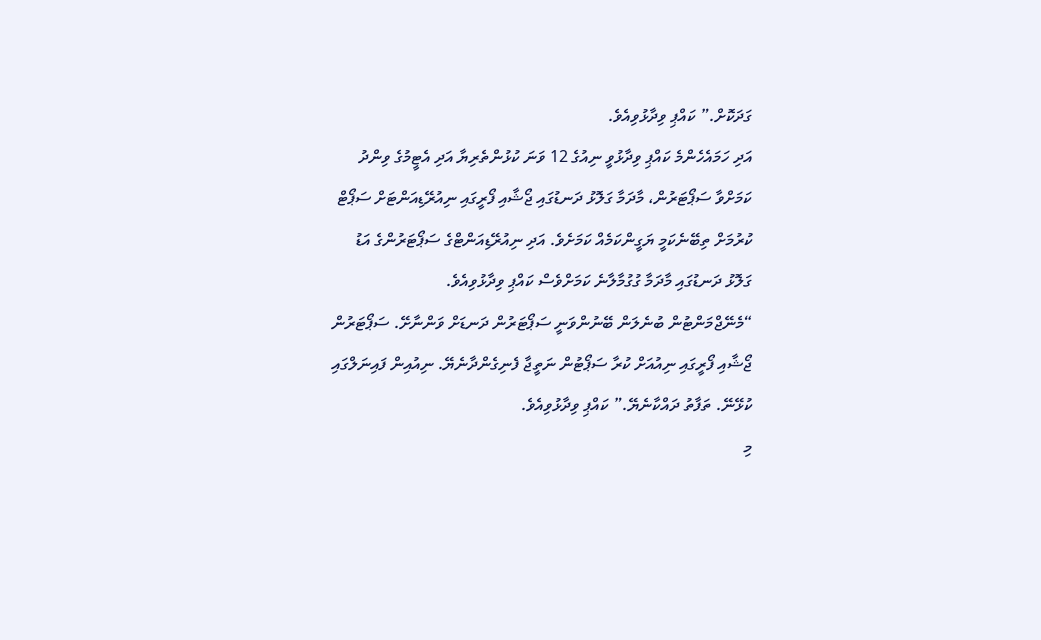ގަދަކޮށް.” ކައްޕި ވިދާޅުވިއެވެ.
އަދި ހަމައެހެންމެ ކައްޕި ވިދާޅުވީ ނިއުގެ 12 ވަނަ ކުޅުންތެރިޔާ އަދި އެޓީމުގެ ވިންދު ކަމަށްވާ ސަޕޯޓަރުން، މާދަމާ ގަލޮޅު ދަނޑުގައި ޖޯޝާއި ފޯރީގައި ނިއުރޭޑިއަންޓަށް ސަޕޯޓް ކުރުމަށް ތިބޭނެކަމީ ޔަގީންކަމެއް ކަމަށެވެ. އަދި ނިއުރޭޑިއަންޓްގެ ސަޕޯޓަރުންގެ އަޑު ގަލޮޅު ދަނޑުގައި މާދަމާ ގުގުމާލާނެ ކަމަށްވެސް ކައްޕި ވިދާޅުވިއެވެ.
“މެނޭޖްމަންޓުން ބުނެލަން ބޭނުންވަނީ ސަޕޯޓަރުން ދަނޑަށް ވަންނާށޭ. ސަޕޯޓަރުން ޖޯޝާއި ފޯރީގައި ނިއުއަށް ކުރާ ސަޕޯޓުން ނަތީޖާ ފެނިގެންދާނެޔޭ. ނިއުއިން ފައިނަލްގައި ކުޅޭނޭ. ތަފާތު ދައްކާނެޔޭ.” ކައްޕި ވިދާޅުވިއެވެ.
މި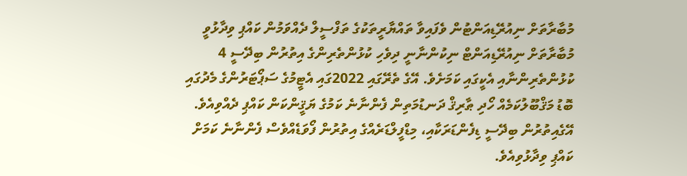މުބާރާތަށް ނިއުރޭޑިއަންޓުން ވެފައިވާ ތައްޔާރީތަކުގެ ތަފްސީލް ދެއްވަމުން ކައްޕި ވިދާޅުވީ މުބާރާތަށް ނިއުރޭޑިއަންޓް ނިކުންނާނީ ދިވެހި ކުޅުންތެރިންގެ އިތުރުން ބިދޭސީ 4 ކުޅުންތެރިންނާއި އެކީގައި ކަމަށެވެ. އޭގެ ތެރޭގައި 2022ގައި އެޓީމުގެ ސަޕޯޓަރުންގެ މެދުގައި ބޮޑު މަޤްބޫލުކަމެއް ހޯދި ޠާރިޤް ދަނޑުމަތިން ފެންނާނެ ކަމުގެ ޔަޤީންކަން ކައްޕި ދެއްވިއެވެ. އޭގެއިތުރުން ބިދޭސީ ޑިފެންޑަރަކާއި، މިޑްފީލްޑަރެއްގެ އިތުރުން ފޯވަޑެއްވެސް ފެންނާނެ ކަމަށް ކައްޕި ވިދާޅުވިއެވެ.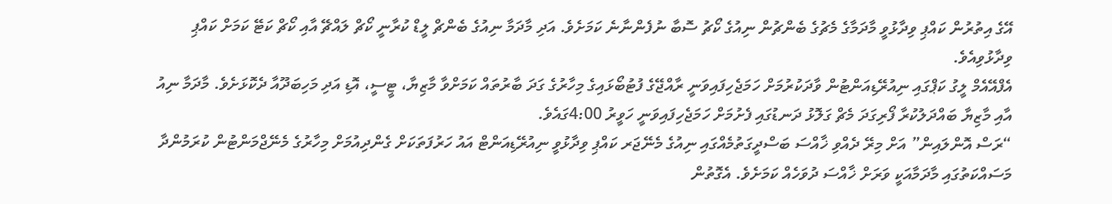އޭގެ އިތުރުން ކައްޕި ވިދާޅުވީ މާދަމާގެ މެޗުގެ ބެންޗުން ނިއުގެ ކޯޗު ސޮބާ ނުފެންނާނެ ކަމަށެވެ. އަދި މާދަމާ ނިއުގެ ބެންޗް ލީޑް ކުރާނީ ކޯޗް ލައްޗޭ އާއި ކޯޗް ކަޓޭ ކަމަށް ކައްޕި ވިދާޅުވިއެވެ.
އެފްއޭއެމް ލީގު ކަޕްގައި ނިއުރޭޑިއަންޓުން ވާދަކުރުމަށް ހަމަޖެހިފައިވަނީ ރާއްޖޭގެ ފުޓުބޯޅައިގެ މިހާރުގެ ގަދަ ބާރުތައް ކަމަށްވާ މާޒިޔާ، ޓީސީ، އޮޑި އަދި މަހިބަދޫއާ ދެކޮޅަށެވެ. މާދަމާ ނިއު އާއި މާޒިޔާ ބައްދަލުކުރާ ފޯރިގަދަ މެޗް ގަލޮޅު ދަނޑުގައި ފެށުމަށް ހަމަޖެހިފައިވަނީ ހަވީރު 4:00ގައެވެ.
“ރަސް އޮންލައިން” އަށް މިރޭ ދެއްވި ޚާއްސަ ބަސްދީގަތުމެއްގައި ނިއުގެ މެނޭޖަރ ކައްޕި ވިދާޅުވީ ނިއުރޭޑިއަންޓް އައު ހަރުފަތަކަށް ގެންދިއުމަށް މިހާރުގެ މެނޭޖްމަންޓުން ކުރަމުންދާ މަސައްކަތުގައި މާދަމާއަކީ ވަރަށް ޚާއްސަ ދުވަހެއް ކަމަށެވެ. އެގޮތުން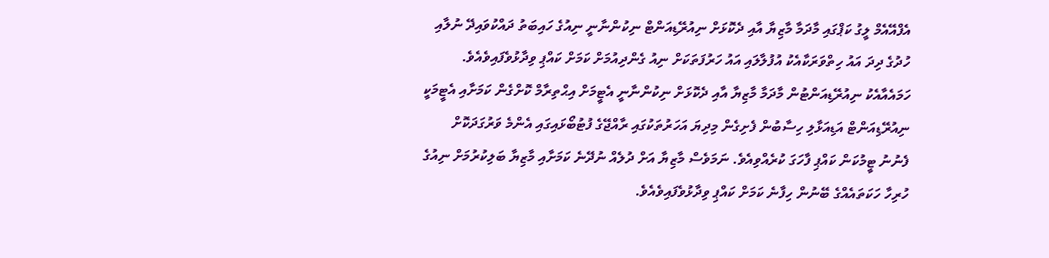އެފްއޭއެމް ލީގު ކަޕްގައި މާދަމާ މާޒިޔާ އާއި ދެކޮޅަށް ނިއުރޭޑިއަންޓް ނިކުންނާނީ ނިއުގެ ހައިބަތު ދައްކުވައިދޭ ނުލާއި ހުދުގެ ދިދަ އައު ހިތްވަރަކާއެކު އުފުލާލައި އައު ހަރުފަތަކަށް ނިއު ގެންދިއުމަށް ކަމަށް ކައްޕި ވިދާޅުވެފައިވެއެވެ.
ހަމައެއާއެކު ނިއުރޭޑިއަންޓުން މާދަމާ މާޒިޔާ އާއި ދެކޮޅަށް ނިކުންނާނީ އެޓީމަށް އިޙްތިރާމް ކޮށްގެން ކަމަށާއި އެޓީމަކީ ނިއުރޭޑިއަންޓް އަޑިއަޅާލި ހިސާބުން ފެށިގެން މިދިޔަ އަހަރުތަކުގައި ރާއްޖޭގެ ފުޓުބޯޅައިގައި އެންމެ ވަރުގަދަކޮށް ފެނުނު ޓީމުކަން ކައްޕި ފާހަގަ ކުރެއްވިއެވެ. ނަމަވެސް މާޒިޔާ އަށް ދުލެއް ނުދޭނެ ކަމަށާއި މާޒިޔާ ބަލިކުރުމަށް ނިއުގެ ހުރިހާ ހަކަތައެއްގެ ބޭނުން ހިފާނެ ކަމަށް ކައްޕި ވިދާޅުވެފައިވެއެވެ.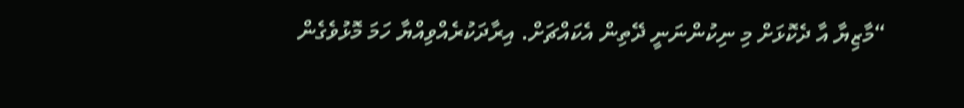“މާޒިޔާ އާ ދެކޮޅަށް މި ނިކުންނަނީ ދޭތިން އެކައްޗަށް. އިރާދަކުރެއްވިއްޔާ ހަމަ މޮޅުވެގެން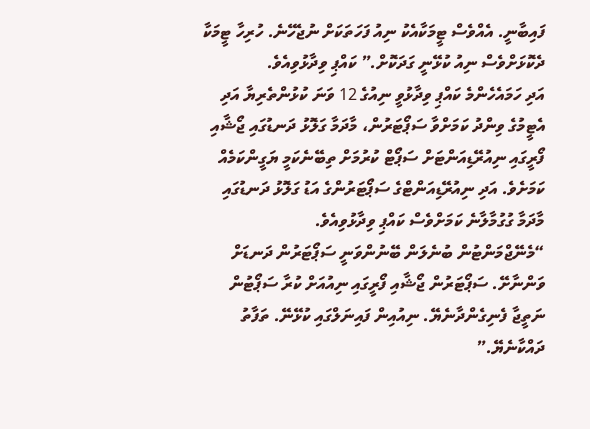ފައިބާނީ. އެއްވެސް ޓީމަކާއެކު ނިއު ފަހަތަކަށް ނުޖެހޭނެ. ހުރިހާ ޓީމަކާ ދެކޮޅަށްވެސް ނިއު ކުޅޭނީ ގަދަކޮށް.” ކައްޕި ވިދާޅުވިއެވެ.
އަދި ހަމައެހެންމެ ކައްޕި ވިދާޅުވީ ނިއުގެ 12 ވަނަ ކުޅުންތެރިޔާ އަދި އެޓީމުގެ ވިންދު ކަމަށްވާ ސަޕޯޓަރުން، މާދަމާ ގަލޮޅު ދަނޑުގައި ޖޯޝާއި ފޯރީގައި ނިއުރޭޑިއަންޓަށް ސަޕޯޓް ކުރުމަށް ތިބޭނެކަމީ ޔަގީންކަމެއް ކަމަށެވެ. އަދި ނިއުރޭޑިއަންޓްގެ ސަޕޯޓަރުންގެ އަޑު ގަލޮޅު ދަނޑުގައި މާދަމާ ގުގުމާލާނެ ކަމަށްވެސް ކައްޕި ވިދާޅުވިއެވެ.
“މެނޭޖްމަންޓުން ބުނެލަން ބޭނުންވަނީ ސަޕޯޓަރުން ދަނޑަށް ވަންނާށޭ. ސަޕޯޓަރުން ޖޯޝާއި ފޯރީގައި ނިއުއަށް ކުރާ ސަޕޯޓުން ނަތީޖާ ފެނިގެންދާނެޔޭ. ނިއުއިން ފައިނަލްގައި ކުޅޭނޭ. ތަފާތު ދައްކާނެޔޭ.”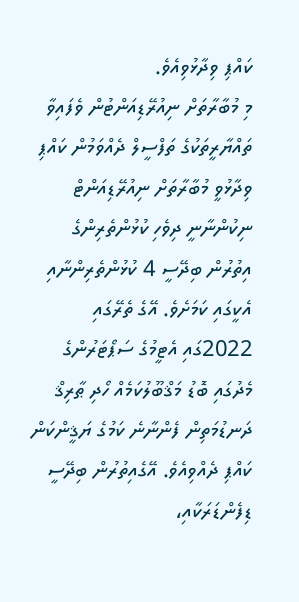ކައްޕި ވިދާޅުވިއެވެ.
މި މުބާރާތަށް ނިއުރޭޑިއަންޓުން ވެފައިވާ ތައްޔާރީތަކުގެ ތަފްސީލް ދެއްވަމުން ކައްޕި ވިދާޅުވީ މުބާރާތަށް ނިއުރޭޑިއަންޓް ނިކުންނާނީ ދިވެހި ކުޅުންތެރިންގެ އިތުރުން ބިދޭސީ 4 ކުޅުންތެރިންނާއި އެކީގައި ކަމަށެވެ. އޭގެ ތެރޭގައި 2022ގައި އެޓީމުގެ ސަޕޯޓަރުންގެ މެދުގައި ބޮޑު މަޤްބޫލުކަމެއް ހޯދި ޠާރިޤް ދަނޑުމަތިން ފެންނާނެ ކަމުގެ ޔަޤީންކަން ކައްޕި ދެއްވިއެވެ. އޭގެއިތުރުން ބިދޭސީ ޑިފެންޑަރަކާއި،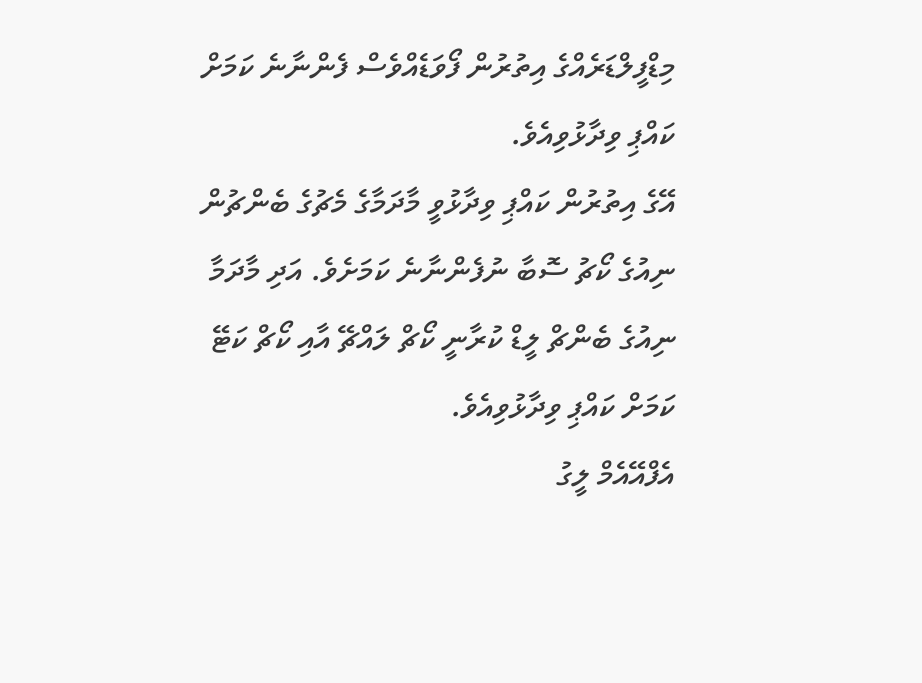މިޑްފީލްޑަރެއްގެ އިތުރުން ފޯވަޑެއްވެސް ފެންނާނެ ކަމަށް ކައްޕި ވިދާޅުވިއެވެ.
އޭގެ އިތުރުން ކައްޕި ވިދާޅުވީ މާދަމާގެ މެޗުގެ ބެންޗުން ނިއުގެ ކޯޗު ސޮބާ ނުފެންނާނެ ކަމަށެވެ. އަދި މާދަމާ ނިއުގެ ބެންޗް ލީޑް ކުރާނީ ކޯޗް ލައްޗޭ އާއި ކޯޗް ކަޓޭ ކަމަށް ކައްޕި ވިދާޅުވިއެވެ.
އެފްއޭއެމް ލީގު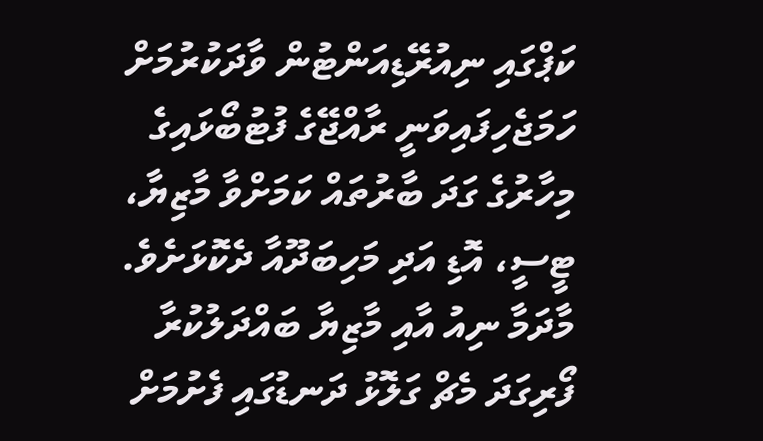ކަޕްގައި ނިއުރޭޑިއަންޓުން ވާދަކުރުމަށް ހަމަޖެހިފައިވަނީ ރާއްޖޭގެ ފުޓުބޯޅައިގެ މިހާރުގެ ގަދަ ބާރުތައް ކަމަށްވާ މާޒިޔާ، ޓީސީ، އޮޑި އަދި މަހިބަދޫއާ ދެކޮޅަށެވެ. މާދަމާ ނިއު އާއި މާޒިޔާ ބައްދަލުކުރާ ފޯރިގަދަ މެޗް ގަލޮޅު ދަނޑުގައި ފެށުމަށް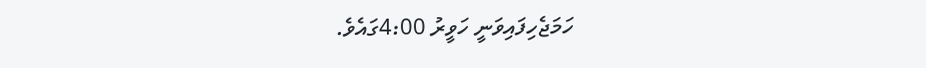ހަމަޖެހިފައިވަނީ ހަވީރު 4:00ގައެވެ.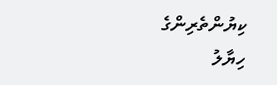ކިޔުންތެރިންގެ ހިޔާލު